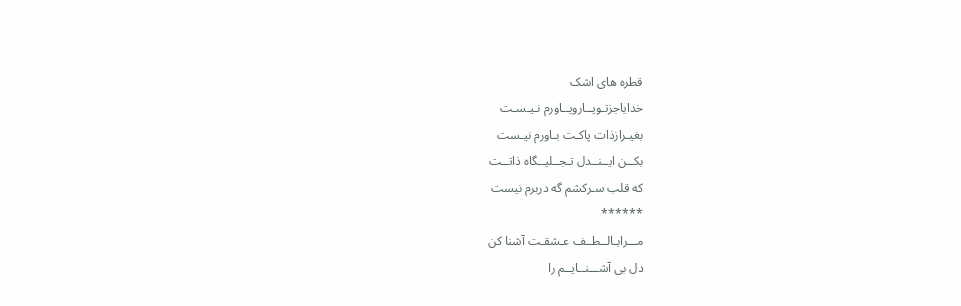قطره های اشک
خدایاجزتـویــارویــاورم نـیـسـت
بغیـرازذات پاکـت بـاورم نیـست
بکــن ایــنــدل تـجــلیــگاه ذاتــت
که قلب سـرکشم گه دربرم نیست
******
مـــرابـالــطــف عـشقـت آشنا کن
دل بی آشـــنــایــم را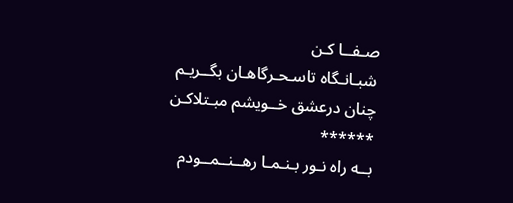صـفــا کـن
شبـانـگاه تاسـحـرگاهـان بگــریـم
چنان درعشق خــویشم مبـتلاکـن
******
بــه راه نـور بـنـمـا رهــنــمــودم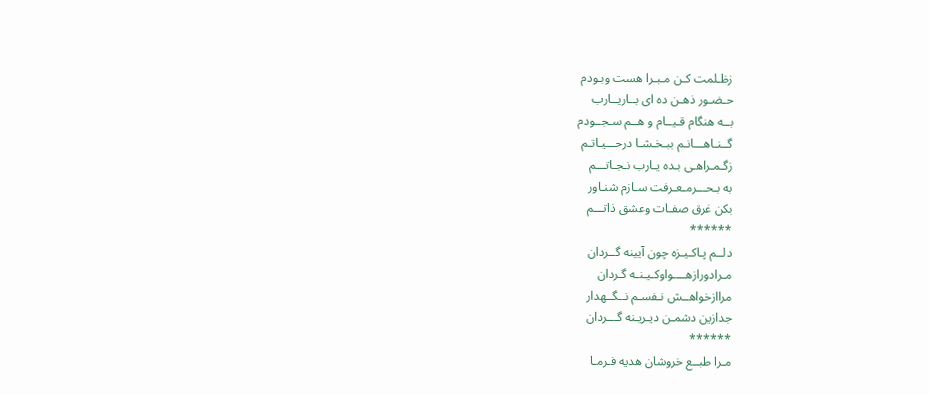زظـلمت کـن مـبـرا هست وبـودم
حـضـور ذهـن ده ای بــاریــارب
بــه هنگام قـیــام و هــم سـجــودم
گــنـاهـــانـم ببـخـشـا درحـــیـاتـم
زگـمـراهـی بـده یـارب نـجـاتـــم
به بـحـــرمـعـرفت سـازم شنـاور
بکن غرق صفـات وعشق ذاتـــم
******
دلــم پـاکـیـزه چون آیینه گــردان
مـرادورازهــــواوکـیـنـه گـردان
مراازخواهــش نـفسـم نــگــهدار
جدازین دشمـن دیـریـنه گـــردان
******
مـرا طبــع خروشان هدیه فـرمـا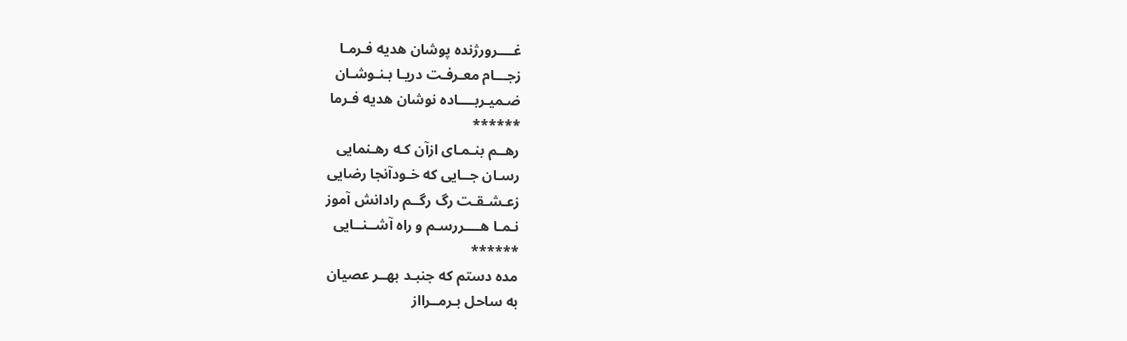غــــرورژنده پوشان هدیه فـرمـا
زجـــام معـرفـت دریـا بـنـوشـان
ضـمیـربــــاده نوشان هدیه فـرما
******
رهــم بنـمـای ازآن کـه رهـنمایی
رسـان جــایی که خـودآنجا رضایی
زعـشـقـت رگ رگــم رادانش آموز
نـمـا هــــررسـم و راه آشــنــایی
******
مده دستم که جنبـد بهــر عصیان
به ساحل بـرمــرااز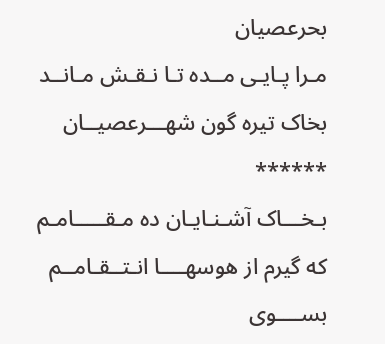بحرعصیان
مـرا پـایـی مــده تـا نـقـش مـانــد
بخاک تیره گون شهـــرعصیــان
******
بـخـــاک آشـنـایـان ده مـقـــــامـم
که گیرم از هوسهــــا انـتــقـامــم
بســــوی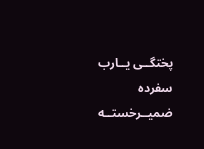پختگــی یــارب سفرده
ضمیــرخستــه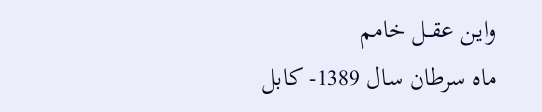وایـن عقــل خامم
ماه سرطان سال 1389- کابل